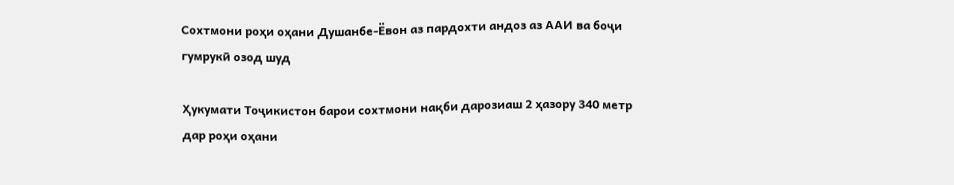Сохтмони роҳи оҳани Душанбе-Ёвон аз пардохти андоз аз ААИ ва боҷи гумрукӣ озод шуд

Ҳукумати Тоҷикистон барои сохтмони нақби дарозиаш 2 ҳазору 340 метр дар роҳи оҳани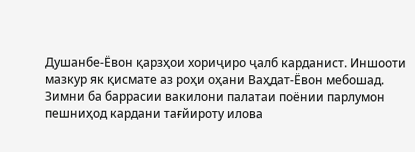Душанбе-Ёвон қарзҳои хориҷиро ҷалб карданист. Иншооти мазкур як қисмате аз роҳи оҳани Ваҳдат-Ёвон мебошад. Зимни ба баррасии вакилони палатаи поёнии парлумон пешниҳод кардани тағйироту илова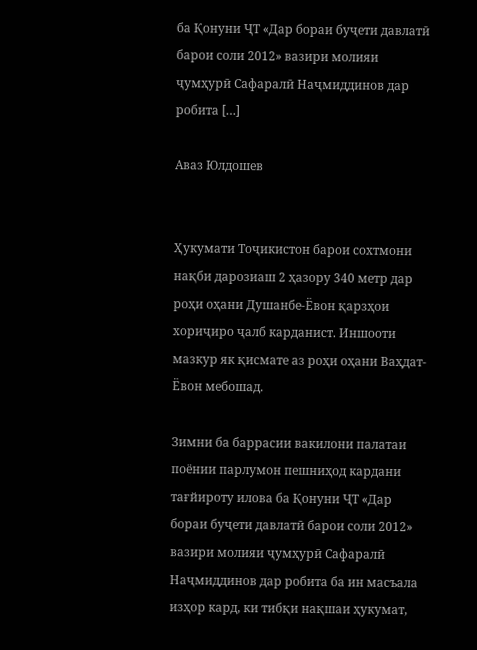ба Қонуни ҶТ «Дар бораи буҷети давлатӣ барои соли 2012» вазири молияи ҷумҳурӣ Сафаралӣ Наҷмиддинов дар робита […]

Аваз Юлдошев


Ҳукумати Тоҷикистон барои сохтмони нақби дарозиаш 2 ҳазору 340 метр дар роҳи оҳани Душанбе-Ёвон қарзҳои хориҷиро ҷалб карданист. Иншооти мазкур як қисмате аз роҳи оҳани Ваҳдат-Ёвон мебошад.

Зимни ба баррасии вакилони палатаи поёнии парлумон пешниҳод кардани тағйироту илова ба Қонуни ҶТ «Дар бораи буҷети давлатӣ барои соли 2012» вазири молияи ҷумҳурӣ Сафаралӣ Наҷмиддинов дар робита ба ин масъала изҳор кард, ки тибқи нақшаи ҳукумат,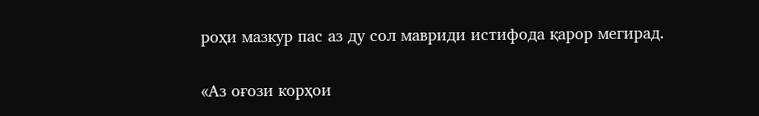роҳи мазкур пас аз ду сол мавриди истифода қарор мегирад.

«Аз оғози корҳои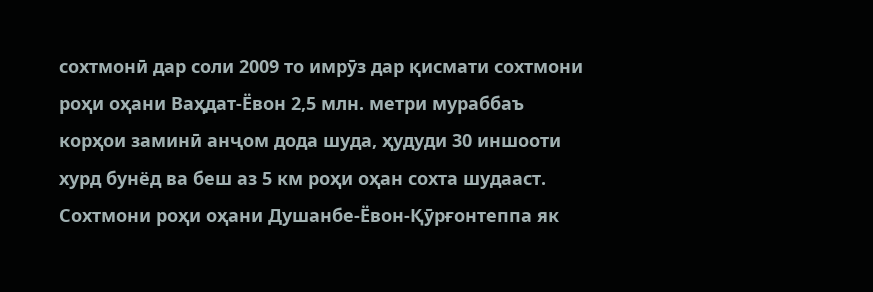сохтмонӣ дар соли 2009 то имрӯз дар қисмати сохтмони роҳи оҳани Ваҳдат-Ёвон 2,5 млн. метри мураббаъ корҳои заминӣ анҷом дода шуда, ҳудуди 30 иншооти хурд бунёд ва беш аз 5 км роҳи оҳан сохта шудааст. Сохтмони роҳи оҳани Душанбе-Ёвон-Қӯрғонтеппа як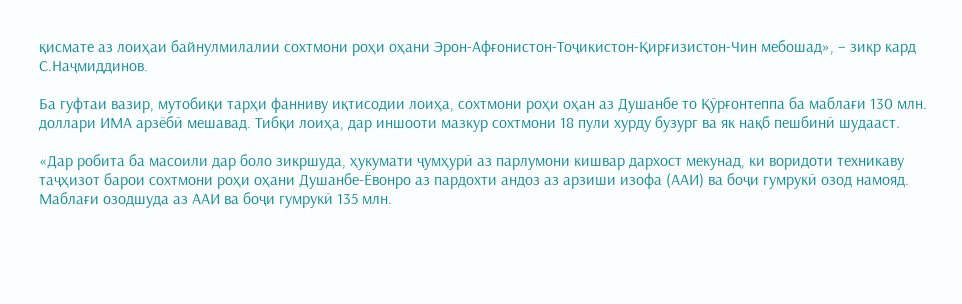қисмате аз лоиҳаи байнулмилалии сохтмони роҳи оҳани Эрон-Афғонистон-Тоҷикистон-Қирғизистон-Чин мебошад», – зикр кард С.Наҷмиддинов.

Ба гуфтаи вазир, мутобиқи тарҳи фанниву иқтисодии лоиҳа, сохтмони роҳи оҳан аз Душанбе то Қӯрғонтеппа ба маблағи 130 млн. доллари ИМА арзёбӣ мешавад. Тибқи лоиҳа, дар иншооти мазкур сохтмони 18 пули хурду бузург ва як нақб пешбинӣ шудааст.

«Дар робита ба масоили дар боло зикршуда, ҳукумати ҷумҳурӣ аз парлумони кишвар дархост мекунад, ки воридоти техникаву таҷҳизот барои сохтмони роҳи оҳани Душанбе-Ёвонро аз пардохти андоз аз арзиши изофа (ААИ) ва боҷи гумрукӣ озод намояд. Маблағи озодшуда аз ААИ ва боҷи гумрукӣ 135 млн.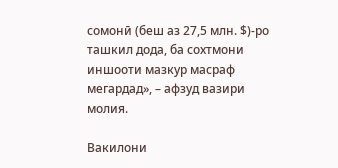сомонӣ (беш аз 27,5 млн. $)-ро ташкил дода, ба сохтмони иншооти мазкур масраф мегардад», – афзуд вазири молия.

Вакилони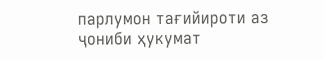парлумон тағийироти аз ҷониби ҳукумат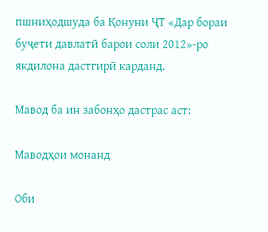пшниҳодшуда ба Қонуни ҶТ «Дар бораи буҷети давлатӣ барои соли 2012»-ро якдилона дастгирӣ карданд.

Мавод ба ин забонҳо дастрас аст:

Маводҳои монанд

Оби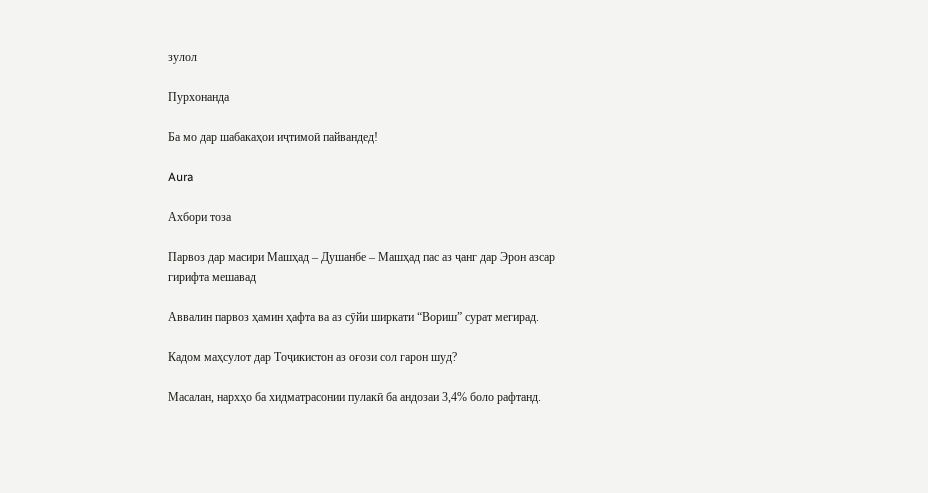зулол

Пурхонанда

Ба мо дар шабакаҳои иҷтимоӣ пайвандед!

Aura

Ахбори тоза

Парвоз дар масири Машҳад – Душанбе – Машҳад пас аз ҷанг дар Эрон азсар гирифта мешавад

Аввалин парвоз ҳамин ҳафта ва аз сӯйи ширкати “Вориш” сурат мегирад.

Кадом маҳсулот дар Тоҷикистон аз оғози сол гарон шуд?

Масалан, нархҳо ба хидматрасонии пулакӣ ба андозаи 3,4% боло рафтанд.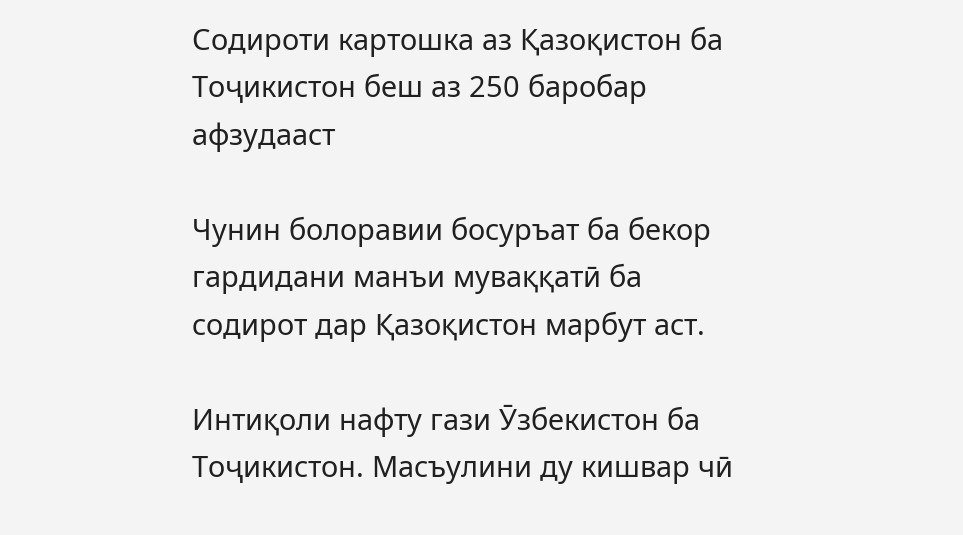Содироти картошка аз Қазоқистон ба Тоҷикистон беш аз 250 баробар афзудааст

Чунин болоравии босуръат ба бекор гардидани манъи муваққатӣ ба содирот дар Қазоқистон марбут аст.

Интиқоли нафту гази Ӯзбекистон ба Тоҷикистон. Масъулини ду кишвар чӣ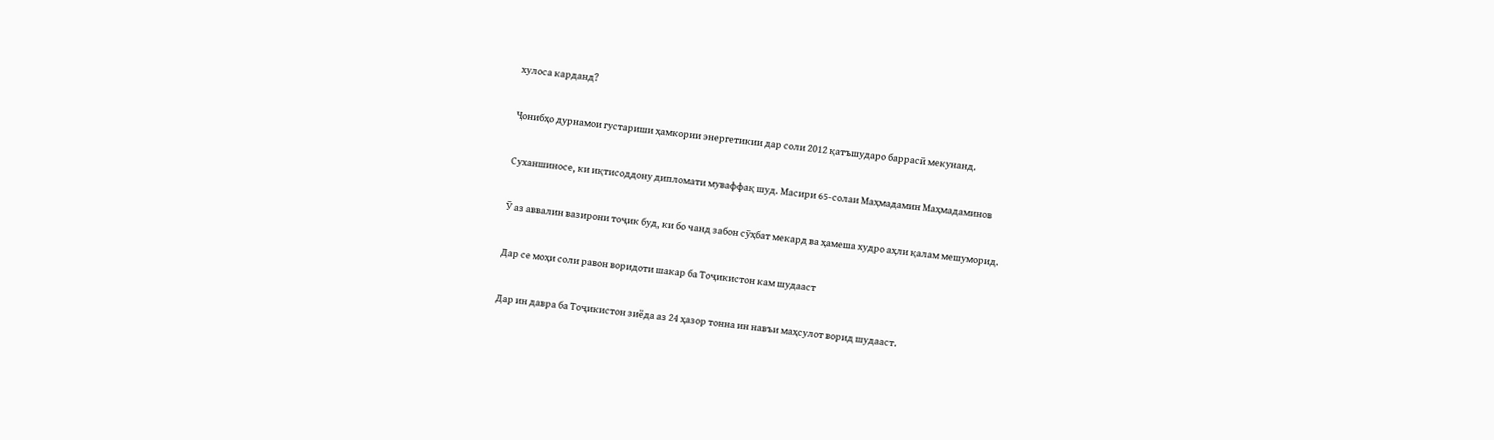хулоса карданд?

Ҷонибҳо дурнамои густариши ҳамкории энергетикии дар соли 2012 қатъшударо баррасӣ мекунанд.

Суханшиносе, ки иқтисоддону дипломати муваффақ шуд. Масири 65-солаи Маҳмадамин Маҳмадаминов

Ӯ аз аввалин вазирони тоҷик буд, ки бо чанд забон сӯҳбат мекард ва ҳамеша худро аҳли қалам мешуморид.

Дар се моҳи соли равон воридоти шакар ба Тоҷикистон кам шудааст

Дар ин давра ба Тоҷикистон зиёда аз 24 ҳазор тонна ин навъи маҳсулот ворид шудааст.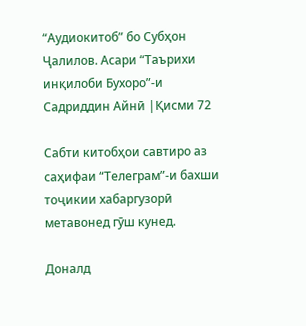“Аудиокитоб” бо Субҳон Ҷалилов. Асари “Таърихи инқилоби Бухоро”-и Садриддин Айнӣ |Қисми 72

Cабти китобҳои савтиро аз саҳифаи “Телеграм”-и бахши тоҷикии хабаргузорӣ метавонед гӯш кунед.

Доналд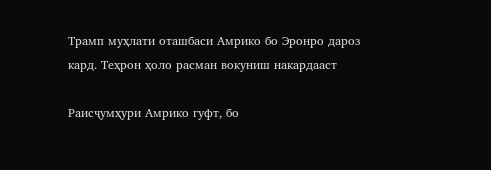Трамп муҳлати оташбаси Амрико бо Эронро дароз кард. Теҳрон ҳоло расман вокуниш накардааст

Раисҷумҳури Амрико гуфт, бо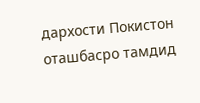дархости Покистон оташбасро тамдид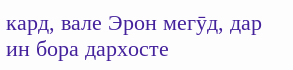кард, вале Эрон мегӯд, дар ин бора дархосте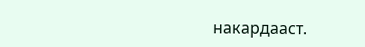накардааст.